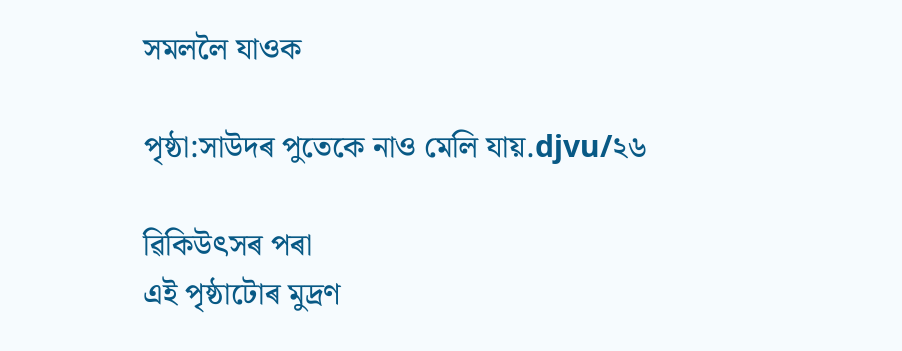সমললৈ যাওক

পৃষ্ঠা:সাউদৰ পুতেকে নাও মেলি যায়.djvu/২৬

ৱিকিউৎসৰ পৰা
এই পৃষ্ঠাটোৰ মুদ্ৰণ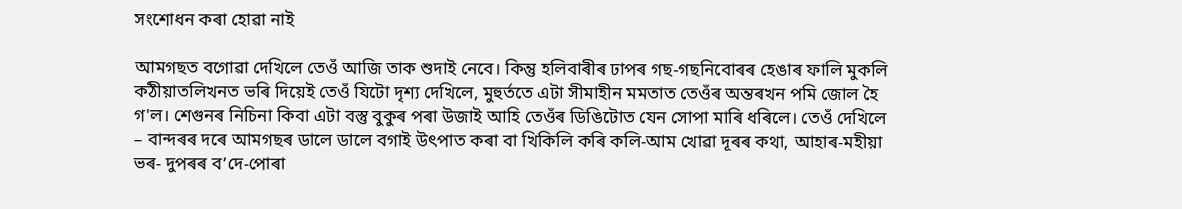সংশোধন কৰা হোৱা নাই

আমগছত বগোৱা দেখিলে তেওঁ আজি তাক শুদাই নেবে। কিন্তু হলিবাৰীৰ ঢাপৰ গছ-গছনিবোৰৰ হেঙাৰ ফালি মুকলি কঠীয়াতলিখনত ভৰি দিয়েই তেওঁ যিটো দৃশ্য দেখিলে, মুহুৰ্ততে এটা সীমাহীন মমতাত তেওঁৰ অন্তৰখন পমি জোল হৈ গ'ল। শেগুনৰ নিচিনা কিবা এটা বস্তু বুকুৰ পৰা উজাই আহি তেওঁৰ ডিঙিটোত যেন সোপা মাৰি ধৰিলে। তেওঁ দেখিলে – বান্দৰৰ দৰে আমগছৰ ডালে ডালে বগাই উৎপাত কৰা বা খিকিলি কৰি কলি-আম খোৱা দূৰৰ কথা, আহাৰ-মহীয়া ভৰ- দুপৰৰ ব’দে-পোৰা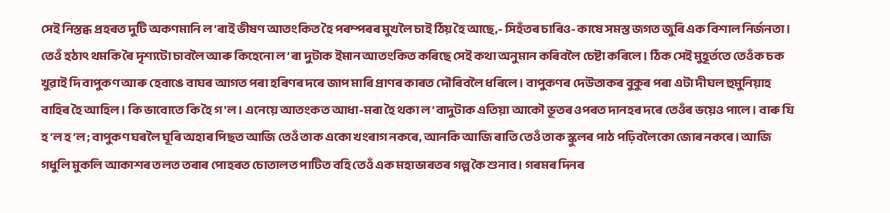সেই নিস্তব্ধ প্ৰহৰত দুটি অকণমানি ল'ৰাই ভীষণ আতংকিত হৈ পৰম্পৰৰ মুখলৈ চাই ঠিয় হৈ আছে,- সিহঁতৰ চাৰিও- কাষে সমস্ত জগত জুৰি এক বিশাল নিৰ্জনতা। তেওঁ হঠাৎ থমকি ৰৈ দৃশ্যটো চাবলৈ আৰু কিহেনো ল’ৰা দুটাক ইমান আতংকিত কৰিছে সেই কথা অনুমান কৰিবলৈ চেষ্টা কৰিলে। ঠিক সেই মুহূৰ্ততে তেওঁক চক খুৱাই দি বাপুকণ আৰু হেবাঙে বাঘৰ আগত পৰা হৰিণৰ দৰে জাপ মাৰি প্ৰাণৰ কাৰত দৌৰিবলৈ ধৰিলে। বাপুকণৰ দেউতাকৰ বুকুৰ পৰা এটা দীঘল হুমুনিয়াহ বাহিৰ হৈ আহিল। কি ভাবোতে কি হৈ গ'ল। এনেয়ে আতংকত আধা-মৰা হৈ থকা ল’বাদুটাক এতিয়া আকৌ ভূতৰ ওপৰত দানহৰ দৰে তেওঁৰ ভয়েও পালে। বাৰু যি হ’ল হ’ল; বাপুকণ ঘৰলৈ ঘূৰি অহাৰ পিছত আজি তেওঁ তাক একো খংৰাগ নকৰে, আনকি আজি ৰাতি তেওঁ তাক স্কুলৰ পাঠ পঢ়িবলৈকো জোৰ নকৰে। আজি গধুলি মুকলি আকাশৰ তলত তৰাৰ পোহৰত চোতালত পাটিত বহি তেওঁ এক মহাভাৰতৰ গল্প কৈ শুনাব। গৰমৰ দিনৰ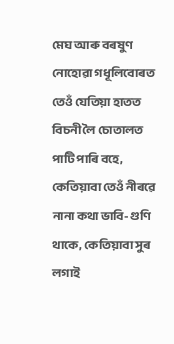মেঘ আৰু বৰষুণ নোহোৱা গধূলিবোৰত তেওঁ যেতিয়া হাতত বিচনী লৈ চোতালত পাটি পাৰি বহে, কেতিয়াবা তেওঁ নীৰৱে নানা কথা ভাবি- গুণি থাকে, কেতিয়াবা সুৰ লগাই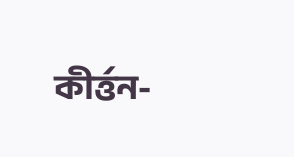কীৰ্ত্তন-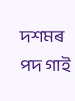দশমৰ পদ গাই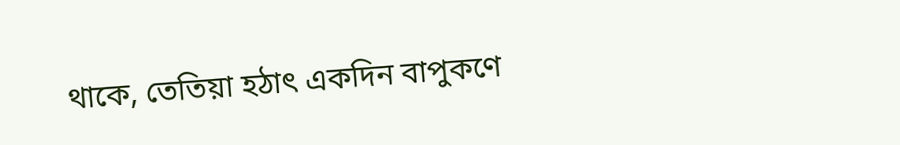থাকে, তেতিয়া হঠাৎ একদিন বাপুকণে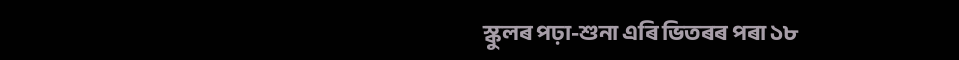স্কুলৰ পঢ়া-শুনা এৰি ভিতৰৰ পৰা ১৮